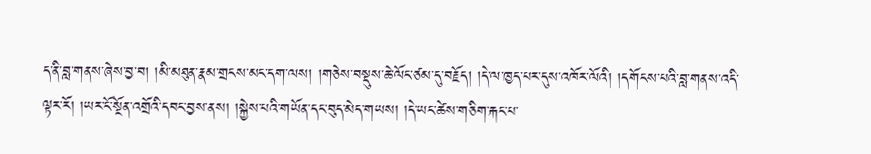ད་ནི་བླ་གནས་ཞེས་བྱ་བ། །མི་མཐུན་རྣམ་གྲངས་མང་དག་ལས། །གཅེས་བསྡུས་ཆེ་ལོང་ཙམ་དུ་བརྗོད། །དེ་ལ་ཁྱད་པར་དུས་འཁོར་ལོའི། །དགོངས་པའི་བླ་གནས་འདི་ལྟར་རོ། །ཡར་ངོ་སྔོན་འགྲོའི་དབང་བྱས་ནས། །སྐྱེས་པའི་གཡོན་དང་བུད་མེད་གཡས། །དེ་ཡང་ཚེས་གཅིག་རྐང་པ་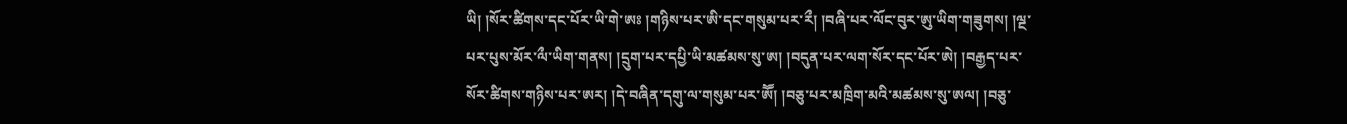ཡི། །སོར་ཚིགས་དང་པོར་ཡི་གེ་ཨཿ །གཉིས་པར་ཨི་དང་གསུམ་པར་རྀ། །བཞི་པར་ལོང་བུར་ཨུ་ཡིག་གཟུགས། །ལྔ་པར་པུས་མོར་ལྀ་ཡིག་གནས། །དྲུག་པར་དཔྱི་ཡི་མཚམས་སུ་ཨ། །བདུན་པར་ལག་སོར་དང་པོར་ཨེ། །བརྒྱད་པར་སོར་ཚིགས་གཉིས་པར་ཨར། །དེ་བཞིན་དགུ་ལ་གསུམ་པར་ཨཽ། །བཅུ་པར་མཁྲིག་མའི་མཚམས་སུ་ཨལ། །བཅུ་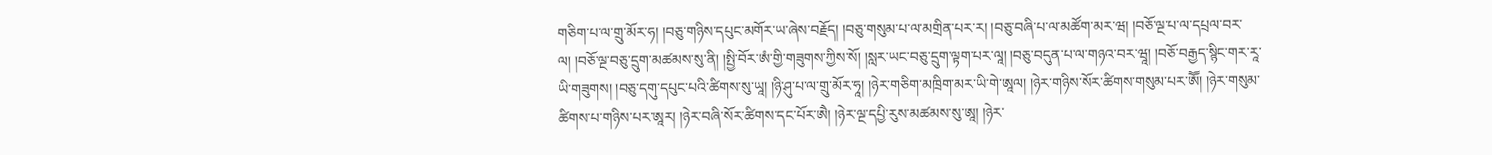གཅིག་པ་ལ་གྲུ་མོར་ཧ། །བཅུ་གཉིས་དཔུང་མགོར་ཡ་ཞེས་བརྗོད། །བཅུ་གསུམ་པ་ལ་མགྲིན་པར་ར། །བཅུ་བཞི་པ་ལ་མཚོག་མར་ཝ། །བཅོ་ལྔ་པ་ལ་དཔྲལ་བར་ལ། །བཅོ་ལྔ་བཅུ་དྲུག་མཚམས་སུ་ནི། །སྤྱི་བོར་ཨཾ་གྱི་གཟུགས་ཀྱིས་སོ། །སླར་ཡང་བཅུ་དྲུག་ལྟག་པར་ལཱ། །བཅུ་བདུན་པ་ལ་གཉའ་བར་ཝཱ། །བཅོ་བརྒྱད་སྙིང་གར་རཱ་ཡི་གཟུགས། །བཅུ་དགུ་དཔུང་པའི་ཚིགས་སུ་ཡཱ། །ཉི་ཤུ་པ་ལ་གྲུ་མོར་ཧཱ། །ཉེར་གཅིག་མཁྲིག་མར་ཡི་གེ་ཨཱལ། །ཉེར་གཉིས་སོར་ཚིགས་གསུམ་པར་ཨཽ། །ཉེར་གསུམ་ཚིགས་པ་གཉིས་པར་ཨཱར། །ཉེར་བཞི་སོར་ཚིགས་དང་པོར་ཨཻ། །ཉེར་ལྔ་དཔྱི་རུས་མཚམས་སུ་ཨཱ། །ཉེར་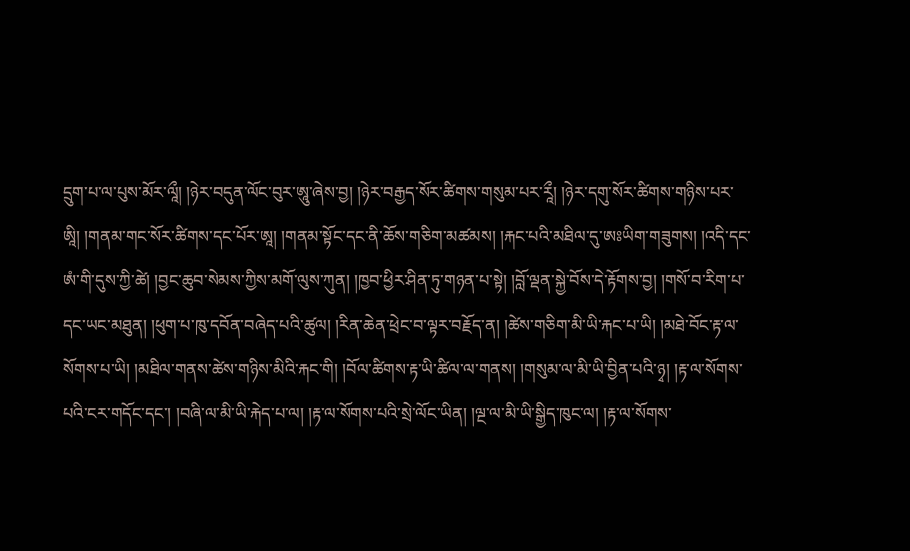དྲུག་པ་ལ་པུས་མོར་ལཱྀ། །ཉེར་བདུན་ལོང་བུར་ཨཱུ་ཞེས་བྱ། །ཉེར་བརྒྱད་སོར་ཚིགས་གསུམ་པར་རཱྀ། །ཉེར་དགུ་སོར་ཚིགས་གཉིས་པར་ཨཱི། །གནམ་གང་སོར་ཚིགས་དང་པོར་ཨཱ། །གནམ་སྟོང་དང་ནི་ཆོས་གཅིག་མཚམས། །རྐང་པའི་མཐིལ་དུ་ཨཿཡིག་གཟུགས། །འདི་དང་ཨཾ་གི་དུས་ཀྱི་ཚེ། །བྱང་ཆུབ་སེམས་ཀྱིས་མགོ་ལུས་ཀུན། །ཁྱབ་ཕྱིར་ཤིན་ཏུ་གཉན་པ་སྟེ། །བློ་ལྡན་སྐྱེ་བོས་དེ་རྟོགས་བྱ། །གསོ་བ་རིག་པ་དང་ཡང་མཐུན། །ཕུག་པ་ཁུ་དབོན་བཞེད་པའི་ཚུལ། །རིན་ཆེན་ཕྲེང་བ་ལྟར་བརྗོད་ན། །ཚེས་གཅིག་མི་ཡི་རྐང་པ་ཡི། །མཐེ་བོང་རྟ་ལ་སོགས་པ་ཡི། །མཐིལ་གནས་ཚེས་གཉིས་མིའི་རྐང་གི། །བོལ་ཚིགས་རྟ་ཡི་ཚིལ་ལ་གནས། །གསུམ་ལ་མི་ཡི་བྱིན་པའི་ཉྭ། །རྟ་ལ་སོགས་པའི་ངར་གདོང་དང་། །བཞི་ལ་མི་ཡི་རྐེད་པ་ལ། །རྟ་ལ་སོགས་པའི་སྲེ་ལོང་ཡིན། །ལྔ་ལ་མི་ཡི་སྒྱིད་ཁུང་ལ། །རྟ་ལ་སོགས་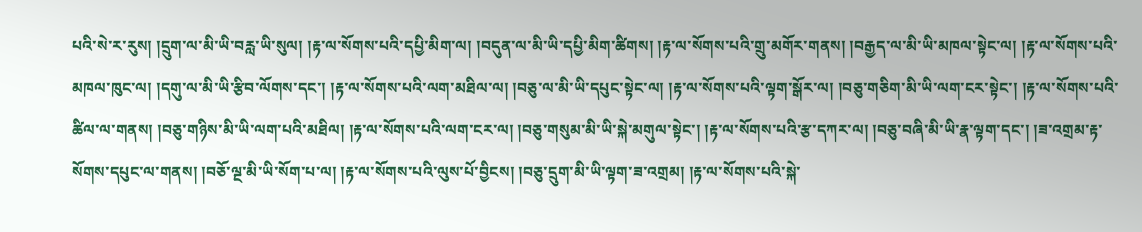པའི་སེ་ར་རུས། །དྲུག་ལ་མི་ཡི་བརླ་ཡི་སུལ། །རྟ་ལ་སོགས་པའི་དཔྱི་མིག་ལ། །བདུན་ལ་མི་ཡི་དཔྱི་མིག་ཚིགས། །རྟ་ལ་སོགས་པའི་གྲུ་མགོར་གནས། །བརྒྱད་ལ་མི་ཡི་མཁལ་སྟེང་ལ། །རྟ་ལ་སོགས་པའི་མཁལ་ཁུང་ལ། །དགུ་ལ་མི་ཡི་རྩིབ་ལོགས་དང་། །རྟ་ལ་སོགས་པའི་ལག་མཐིལ་ལ། །བཅུ་ལ་མི་ཡི་དཔུང་སྟེང་ལ། །རྟ་ལ་སོགས་པའི་ལྟག་སྒོར་ལ། །བཅུ་གཅིག་མི་ཡི་ལག་ངར་སྟེང་། །རྟ་ལ་སོགས་པའི་ཚིལ་ལ་གནས། །བཅུ་གཉིས་མི་ཡི་ལག་པའི་མཐིལ། །རྟ་ལ་སོགས་པའི་ལག་ངར་ལ། །བཅུ་གསུམ་མི་ཡི་སྐེ་མགུལ་སྟེང་། །རྟ་ལ་སོགས་པའི་རྩ་དཀར་ལ། །བཅུ་བཞི་མི་ཡི་རྣ་ལྟག་དང་། །ཟ་འགྲམ་རྟ་སོགས་དཔུང་ལ་གནས། །བཅོ་ལྔ་མི་ཡི་སོག་པ་ལ། །རྟ་ལ་སོགས་པའི་ལུས་པོ་བྱིངས། །བཅུ་དྲུག་མི་ཡི་ལྟག་ཟ་འགྲམ། །རྟ་ལ་སོགས་པའི་སྐེ་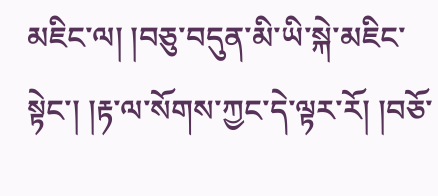མཇིང་ལ། །བཅུ་བདུན་མི་ཡི་སྐེ་མཇིང་སྟེང་། །རྟ་ལ་སོགས་ཀྱང་དེ་ལྟར་རོ། །བཅོ་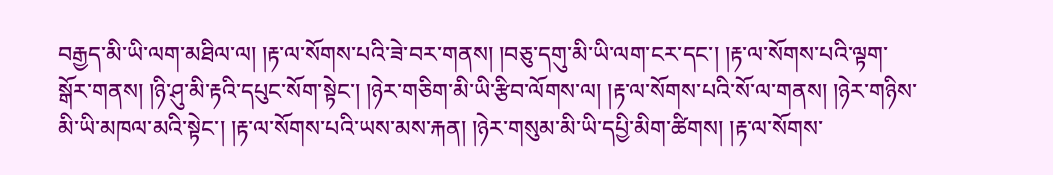བརྒྱད་མི་ཡི་ལག་མཐིལ་ལ། །རྟ་ལ་སོགས་པའི་ཟེ་བར་གནས། །བཅུ་དགུ་མི་ཡི་ལག་ངར་དང་། །རྟ་ལ་སོགས་པའི་ལྟག་སྒོར་གནས། །ཉི་ཤུ་མི་རྟའི་དཔུང་སོག་སྟེང་། །ཉེར་གཅིག་མི་ཡི་རྩིབ་ལོགས་ལ། །རྟ་ལ་སོགས་པའི་སོ་ལ་གནས། །ཉེར་གཉིས་མི་ཡི་མཁལ་མའི་སྟེང་། །རྟ་ལ་སོགས་པའི་ཡས་མས་རྐན། །ཉེར་གསུམ་མི་ཡི་དཔྱི་མིག་ཚིགས། །རྟ་ལ་སོགས་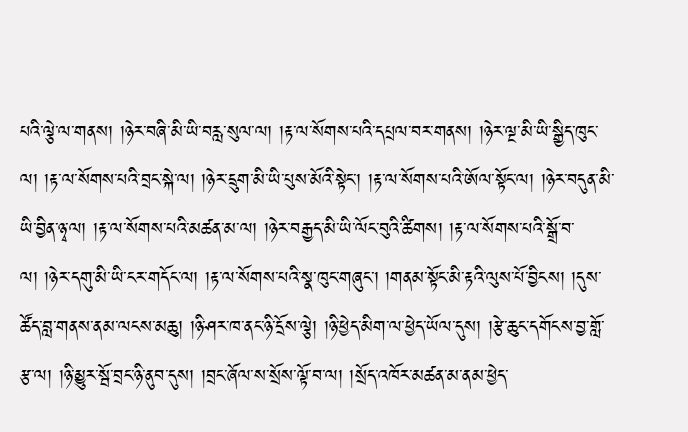པའི་ལྕེ་ལ་གནས། །ཉེར་བཞི་མི་ཡི་བརླ་སུལ་ལ། །རྟ་ལ་སོགས་པའི་དཔྲལ་བར་གནས། །ཉེར་ལྔ་མི་ཡི་སྒྱིད་ཁུང་ལ། །རྟ་ལ་སོགས་པའི་བྲང་སྐེ་ལ། །ཉེར་དྲུག་མི་ཡི་པུས་མོའི་སྟེང་། །རྟ་ལ་སོགས་པའི་ཨོལ་སྟོང་ལ། །ཉེར་བདུན་མི་ཡི་བྱིན་ཉྭ་ལ། །རྟ་ལ་སོགས་པའི་མཚན་མ་ལ། །ཉེར་བརྒྱད་མི་ཡི་ལོང་བུའི་ཚིགས། །རྟ་ལ་སོགས་པའི་སྒྲོ་བ་ལ། །ཉེར་དགུ་མི་ཡི་ངར་གདོང་ལ། །རྟ་ལ་སོགས་པའི་སྣ་ཁུང་གཞུང་། །གནམ་སྟོང་མི་རྟའི་ལུས་པོ་བྱིངས། །དུས་ཚོད་བླ་གནས་ནམ་ལངས་མཆུ། །ཉི་ཤར་ཁ་ནང་ཉི་དྲོས་ལྕེ། །ཉི་ཕྱེད་མིག་ལ་ཕྱེད་ཡོལ་དུས། །རྩེ་ཆུང་དགོངས་བྱ་གློ་རྩ་ལ། །ཉི་མྱུར་སྦོ་བྲང་ཉི་ནུབ་དུས། །བྲང་ཞོལ་ས་སྲོས་ལྟོ་བ་ལ། །སྲོད་འཁོར་མཚན་མ་ནམ་ཕྱེད་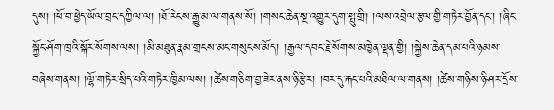དུས། །ཕོ་བ་ཕྱེད་ཡོལ་བྲང་དཀྱིལ་ལ། །ཐོ་རེངས་རྒྱུ་མ་ལ་གནས་སོ། །གསང་ཆེན་སྔ་འགྱུར་དུག་སྤུ་གྲི། །ལས་འབྲེལ་རྩལ་གྱི་གཏེར་བྱོན་དང་། །ཞིང་སྐྱོང་ཤོག་ཁྲའི་སྐོར་སོགས་ལས། །མི་མཐུན་རྣམ་གྲངས་མང་གསུངས་མོད། །རྒྱལ་དབང་རྗེ་སོགས་མཁྱེན་ལྡན་གྱི། །སྐྱེས་ཆེན་དམ་པའི་ཉམས་བཞེས་གནས། །ལྷོ་གཏེར་སྲིད་པའི་གཏེར་ཁྱིམ་ལས། །ཚེས་གཅིག་བྱ་ཟེར་ནས་ཉི་རྩེར། །བར་དུ་རྐང་པའི་མཐིལ་ལ་གནས། །ཚེས་གཉིས་ཉི་ཤར་དྲོས་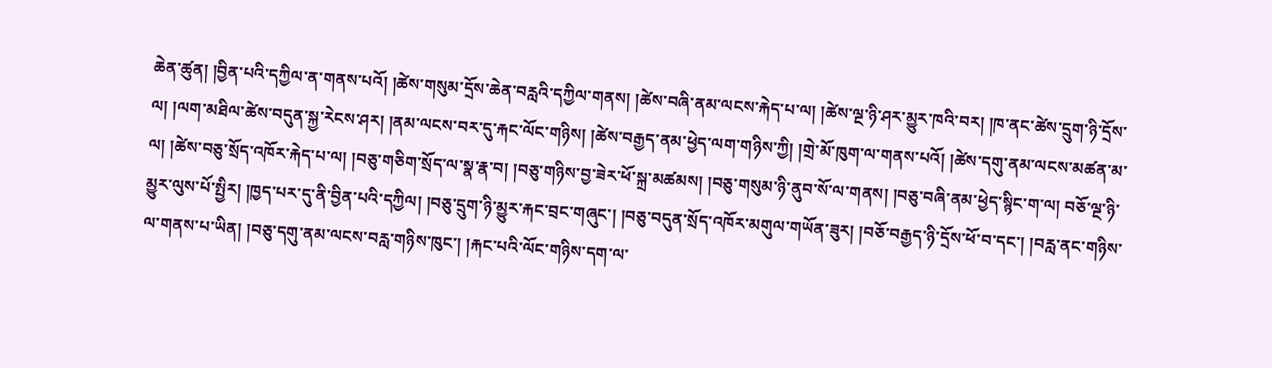ཆེན་ཚུན། །བྱིན་པའི་དཀྱིལ་ན་གནས་པའོ། །ཚེས་གསུམ་དྲོས་ཆེན་བརླའི་དཀྱིལ་གནས། །ཚེས་བཞི་ནམ་ལངས་རྐེད་པ་ལ། །ཚེས་ལྔ་ཉི་ཤར་མྱུར་ཁའི་བར། །ཁ་ནང་ཚེས་དྲུག་ཉི་དྲོས་ལ། །ལག་མཐིལ་ཚེས་བདུན་སྐྱ་རེངས་ཤར། །ནམ་ལངས་བར་དུ་རྐང་ལོང་གཉིས། །ཚེས་བརྒྱད་ནམ་ཕྱེད་ལག་གཉིས་ཀྱི། །གྲེ་མོ་ཁུག་ལ་གནས་པའོ། །ཚེས་དགུ་ནམ་ལངས་མཚན་མ་ལ། །ཚེས་བཅུ་སྲོད་འཁོར་རྐེད་པ་ལ། །བཅུ་གཅིག་སྲོད་ལ་སྣ་རྣ་བ། །བཅུ་གཉིས་བྱ་ཟེར་ཕོ་སྐྲ་མཚམས། །བཅུ་གསུམ་ཉི་ནུབ་སོ་ལ་གནས། །བཅུ་བཞི་ནམ་ཕྱེད་སྙིང་ག་ལ། བཅོ་ལྔ་ཉི་མྱུར་ལུས་པོ་སྤྱིར། །ཁྱད་པར་དུ་ནི་བྱིན་པའི་དཀྱིལ། །བཅུ་དྲུག་ཉི་མྱུར་རྐང་བྲང་གཞུང་། །བཅུ་བདུན་སྲོད་འཁོར་མགུལ་གཡོན་ཟུར། །བཅོ་བརྒྱད་ཉི་དྲོས་ཕོ་བ་དང་། །བརླ་ནང་གཉིས་ལ་གནས་པ་ཡིན། །བཅུ་དགུ་ནམ་ལངས་བརླ་གཉིས་ཁུང་། །རྐང་པའི་ལོང་གཉིས་དག་ལ་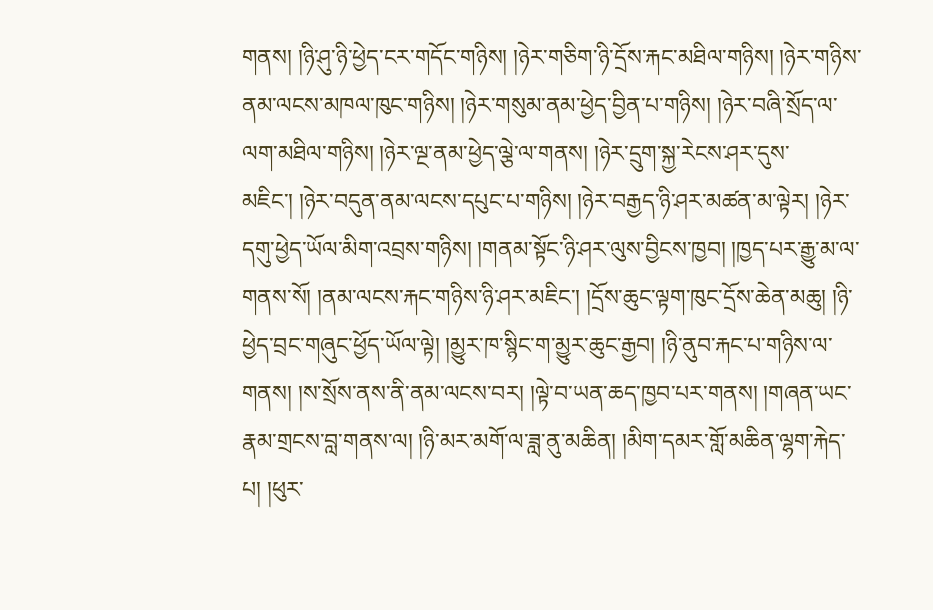གནས། །ཉི་ཤུ་ཉི་ཕྱེད་ངར་གདོང་གཉིས། །ཉེར་གཅིག་ཉི་དྲོས་རྐང་མཐིལ་གཉིས། །ཉེར་གཉིས་ནམ་ལངས་མཁལ་ཁུང་གཉིས། །ཉེར་གསུམ་ནམ་ཕྱེད་བྱིན་པ་གཉིས། །ཉེར་བཞི་སྲོད་ལ་ལག་མཐིལ་གཉིས། །ཉེར་ལྔ་ནམ་ཕྱེད་ལྕེ་ལ་གནས། །ཉེར་དྲུག་སྐྱ་རེངས་ཤར་དུས་མཇིང་། །ཉེར་བདུན་ནམ་ལངས་དཔུང་པ་གཉིས། །ཉེར་བརྒྱད་ཉི་ཤར་མཚན་མ་ལྟེར། །ཉེར་དགུ་ཕྱེད་ཡོལ་མིག་འབྲས་གཉིས། །གནམ་སྟོང་ཉི་ཤར་ལུས་བྱིངས་ཁྱབ། །ཁྱད་པར་རྒྱུ་མ་ལ་གནས་སོ། །ནམ་ལངས་རྐང་གཉིས་ཉི་ཤར་མཇིང་། །དྲོས་ཆུང་ལྟག་ཁུང་དྲོས་ཆེན་མཆུ། །ཉི་ཕྱེད་བྲང་གཞུང་ཕྱོད་ཡོལ་ལྟེ། །མྱུར་ཁ་སྙིང་ག་མྱུར་ཆུང་རྒྱབ། །ཉི་ནུབ་རྐང་པ་གཉིས་ལ་གནས། །ས་སྲོས་ནས་ནི་ནམ་ལངས་བར། །ལྟེ་བ་ཡན་ཆད་ཁྱབ་པར་གནས། །གཞན་ཡང་རྣམ་གྲངས་བླ་གནས་ལ། །ཉི་མར་མགོ་ལ་ཟླ་ནུ་མཆིན། །མིག་དམར་གློ་མཆིན་ལྷག་རྐེད་པ། །ཕུར་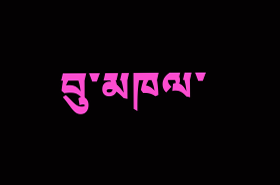བུ་མཁལ་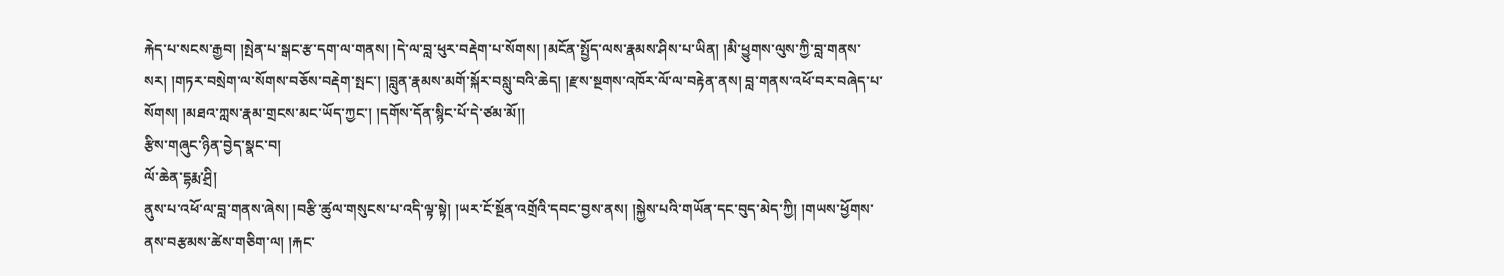རྐེད་པ་སངས་རྒྱབ། །སྤེན་པ་སྒང་རྩ་དག་ལ་གནས། །དེ་ལ་བླ་ཕུར་བརྡེག་པ་སོགས། །མངོན་སྤྱོད་ལས་རྣམས་ཤིས་པ་ཡིན། །མི་ཕྱུགས་ལུས་ཀྱི་བླ་གནས་སར། །གཏར་བསྲེག་ལ་སོགས་བཅོས་བརྡེག་སྤང་། །བླུན་རྣམས་མགོ་སྐོར་བསླུ་བའི་ཆེད། །རྫས་སྔགས་འཁོར་ལོ་ལ་བརྟེན་ནས། བླ་གནས་འཕོ་བར་བཞེད་པ་སོགས། །མཐའ་ཀླས་རྣམ་གྲངས་མང་ཡོད་ཀྱང་། །དགོས་དོན་སྙིང་པོ་དེ་ཙམ་མོ།།
རྩིས་གཞུང་ཉིན་བྱེད་སྣང་བ།
ལོ་ཆེན་དྷརྨ་ཤྲི།
ནུས་པ་འཕོ་ལ་བླ་གནས་ཞེས། །བརྩི་ཚུལ་གསུངས་པ་འདི་ལྟ་སྟེ། །ཡར་ངོ་སྔོན་འགྲོའི་དབང་བྱས་ནས། །སྐྱེས་པའི་གཡོན་དང་བུད་མེད་ཀྱི། །གཡས་ཕྱོགས་ནས་བརྩམས་ཚེས་གཅིག་ལ། །རྐང་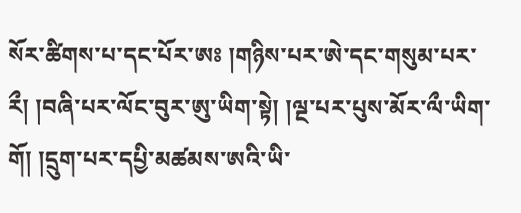སོར་ཚིགས་པ་དང་པོར་ཨཿ །གཉིས་པར་ཨེ་དང་གསུམ་པར་རྀ། །བཞི་པར་ལོང་བུར་ཨུ་ཡིག་སྟེ། །ལྔ་པར་པུས་མོར་ལྀ་ཡིག་གོ། །དྲུག་པར་དཔྱི་མཚམས་ཨའི་ཡི་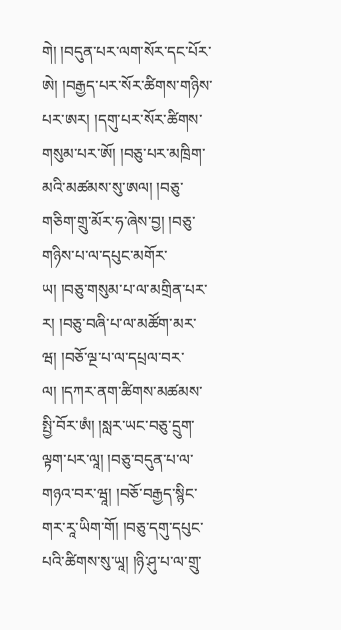གེ། །བདུན་པར་ལག་སོར་དང་པོར་ཨེ། །བརྒྱད་པར་སོར་ཚིགས་གཉིས་པར་ཨར། །དགུ་པར་སོར་ཚིགས་གསུམ་པར་ཨོ། །བཅུ་པར་མཁྲིག་མའི་མཚམས་སུ་ཨལ། །བཅུ་གཅིག་གྲུ་མོར་ཧ་ཞེས་བྱ། །བཅུ་གཉིས་པ་ལ་དཔུང་མགོར་ཡ། །བཅུ་གསུམ་པ་ལ་མགྲིན་པར་ར། །བཅུ་བཞི་པ་ལ་མཚོག་མར་ཝ། །བཅོ་ལྔ་པ་ལ་དཔྲལ་བར་ལ། །དཀར་ནག་ཚིགས་མཚམས་སྤྱི་བོར་ཨཾ། །སླར་ཡང་བཅུ་དྲུག་ལྟག་པར་ལཱ། །བཅུ་བདུན་པ་ལ་གཉའ་བར་ཝཱ། །བཅོ་བརྒྱད་སྙིང་གར་རཱ་ཡིག་གོ། །བཅུ་དགུ་དཔུང་པའི་ཚིགས་སུ་ཡཱ། །ཉི་ཤུ་པ་ལ་གྲུ་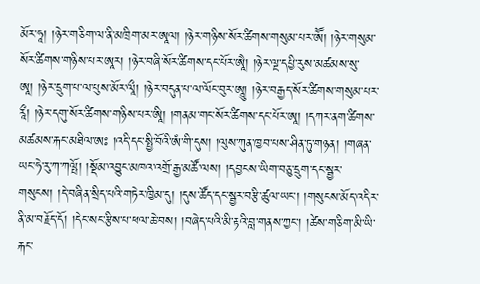མོར་ཧཱ། །ཉེར་གཅིག་ལ་ནི་མཁྲིག་མར་ཨཱལ། །ཉེར་གཉིས་སོར་ཚིགས་གསུམ་པར་ཨཽ། །ཉེར་གསུམ་སོར་ཚིགས་གཉིས་པར་ཨཱར། །ཉེར་བཞི་སོར་ཚིགས་དང་པོར་ཨཱཻ། །ཉེར་ལྔ་དཔྱི་རུས་མཚམས་སུ་ཨཱ། །ཉེར་དྲུག་པ་ལ་པུས་མོར་ལཱྀ། །ཉེར་བདུན་པ་ལ་ལོང་བུར་ཨཱུ། །ཉེར་བརྒྱད་སོར་ཚིགས་གསུམ་པར་རཱྀ། །ཉེར་དགུ་སོར་ཚིགས་གཉིས་པར་ཨཱི། །གནམ་གང་སོར་ཚིགས་དང་པོར་ཨཱ། །དཀར་ནག་ཚིགས་མཚམས་རྐང་མཐིལ་ཨཿ །འདི་དང་སྤྱི་བོའི་ཨཾ་གི་དུས། །ལུས་ཀུན་ཁྱབ་པས་ཤིན་ཏུ་གཉན། །གཞན་ཡང་ཧེ་རུ་ཀ་ཀལྤོ། །སྡོམ་འབྱུང་མཁའ་འགྲོ་རྒྱ་མཚོ་ལས། །དབྱངས་ཡིག་བཅུ་དྲུག་དང་སྦྱར་གསུངས། །དེ་བཞིན་སྲིད་པའི་གཏེར་ཁྱིམ་དུ། །དུས་ཚོད་དང་སྦྱར་བརྩི་ཚུལ་ཡང་། །གསུངས་མོད་འདིར་ནི་མ་བརྗོད་དོ། །དེང་སང་རྩིས་པ་ཕལ་ཆེ་བས། །བཞེད་པའི་མི་རྟའི་བླ་གནས་ཀྱང་། །ཚེས་གཅིག་མི་ཡི་རྐང་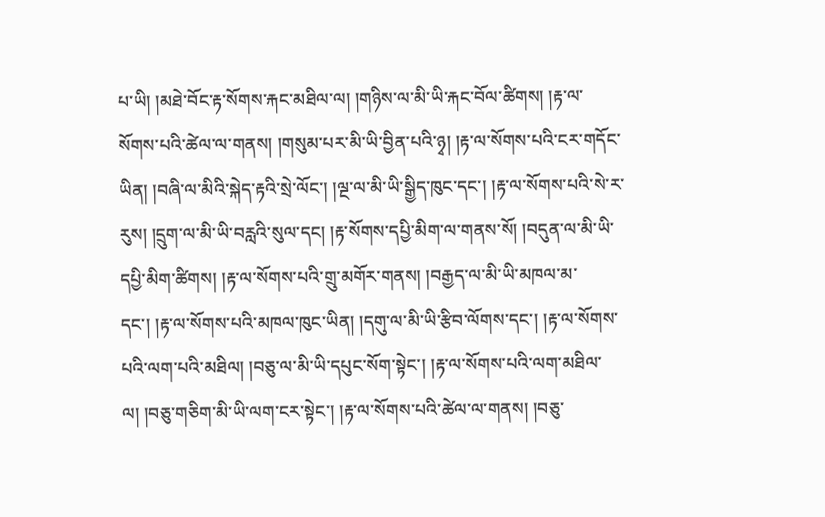པ་ཡི། །མཐེ་བོང་རྟ་སོགས་རྐང་མཐིལ་ལ། །གཉིས་ལ་མི་ཡི་རྐང་བོལ་ཚིགས། །རྟ་ལ་སོགས་པའི་ཚེལ་ལ་གནས། །གསུམ་པར་མི་ཡི་བྱིན་པའི་ཉྭ། །རྟ་ལ་སོགས་པའི་ངར་གདོང་ཡིན། །བཞི་ལ་མིའི་སྐེད་རྟའི་སྲེ་ལོང་། །ལྔ་ལ་མི་ཡི་སྒྱིད་ཁུང་དང་། །རྟ་ལ་སོགས་པའི་སེ་ར་རུས། །དྲུག་ལ་མི་ཡི་བརླའི་སུལ་དང། །རྟ་སོགས་དཔྱི་མིག་ལ་གནས་སོ། །བདུན་ལ་མི་ཡི་དཔྱི་མིག་ཚིགས། །རྟ་ལ་སོགས་པའི་གྲུ་མགོར་གནས། །བརྒྱད་ལ་མི་ཡི་མཁལ་མ་དང་། །རྟ་ལ་སོགས་པའི་མཁལ་ཁུང་ཡིན། །དགུ་ལ་མི་ཡི་རྩིབ་ལོགས་དང་། །རྟ་ལ་སོགས་པའི་ལག་པའི་མཐིལ། །བཅུ་ལ་མི་ཡི་དཔུང་སོག་སྟེང་། །རྟ་ལ་སོགས་པའི་ལག་མཐིལ་ལ། །བཅུ་གཅིག་མི་ཡི་ལག་ངར་སྟེང་། །རྟ་ལ་སོགས་པའི་ཚེལ་ལ་གནས། །བཅུ་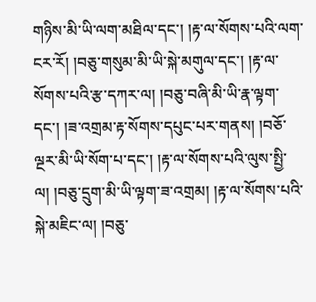གཉིས་མི་ཡི་ལག་མཐིལ་དང་། །རྟ་ལ་སོགས་པའི་ལག་ངར་རོ། །བཅུ་གསུམ་མི་ཡི་སྐེ་མགུལ་དང་། །རྟ་ལ་སོགས་པའི་རྩ་དཀར་ལ། །བཅུ་བཞི་མི་ཡི་རྣ་ལྟག་དང་། །ཟ་འགྲམ་རྟ་སོགས་དཔུང་པར་གནས། །བཅོ་ལྔར་མི་ཡི་སོག་པ་དང་། །རྟ་ལ་སོགས་པའི་ལུས་སྤྱི་ལ། །བཅུ་དྲུག་མི་ཡི་ལྟག་ཟ་འགྲམ། །རྟ་ལ་སོགས་པའི་སྐེ་མཇིང་ལ། །བཅུ་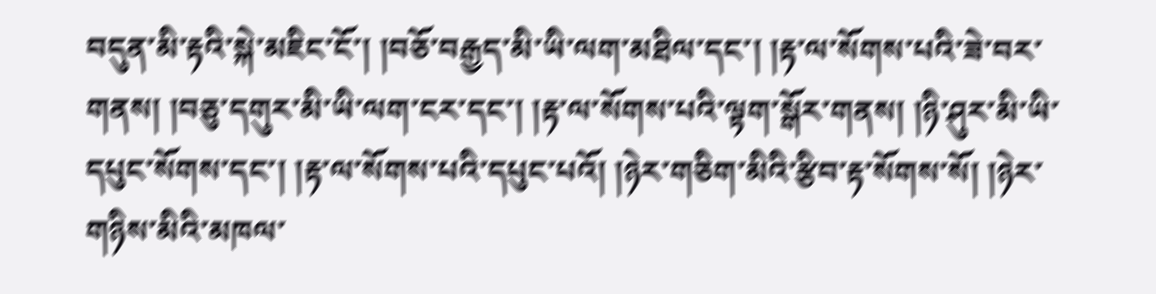བདུན་མི་རྟའི་སྐེ་མཇིང་ངོ་། །བཅོ་བརྒྱད་མི་ཡི་ལག་མཐིལ་དང་། །རྟ་ལ་སོགས་པའི་ཟེ་བར་གནས། །བཅུ་དགུར་མི་ཡི་ལག་ངར་དང་། །རྟ་ལ་སོགས་པའི་ལྟག་སྒོར་གནས། །ཉི་ཤུར་མི་ཡི་དཔུང་སོགས་དང་། །རྟ་ལ་སོགས་པའི་དཔུང་པའོ། །ཉེར་གཅིག་མིའི་རྩིབ་རྟ་སོགས་སོ། །ཉེར་གཉིས་མིའི་མཁལ་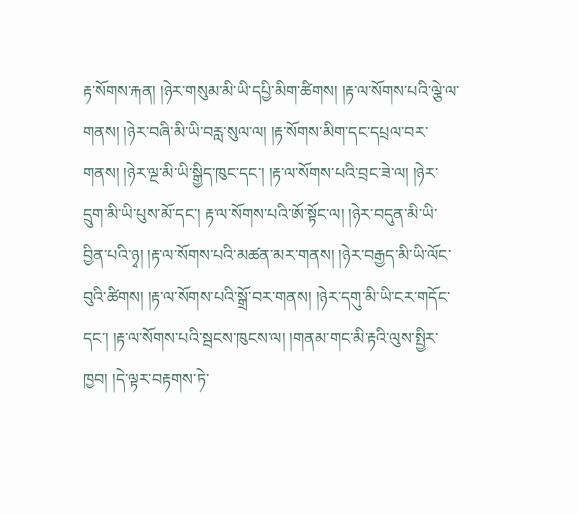རྟ་སོགས་རྐན། །ཉེར་གསུམ་མི་ཡི་དཔྱི་མིག་ཚིགས། །རྟ་ལ་སོགས་པའི་ལྕེ་ལ་གནས། །ཉེར་བཞི་མི་ཡི་བརླ་སུལ་ལ། །རྟ་སོགས་མིག་དང་དཔྲལ་བར་གནས། །ཉེར་ལྔ་མི་ཡི་སྒྱིད་ཁུང་དང་། །རྟ་ལ་སོགས་པའི་བྲང་ཟེ་ལ། །ཉེར་དྲུག་མི་ཡི་པུས་མོ་དང་། རྟ་ལ་སོགས་པའི་ཨོ་སྟོང་ལ། །ཉེར་བདུན་མི་ཡི་བྱིན་པའི་ཉྭ། །རྟ་ལ་སོགས་པའི་མཚན་མར་གནས། །ཉེར་བརྒྱད་མི་ཡི་ལོང་བུའི་ཚིགས། །རྟ་ལ་སོགས་པའི་སྒྲོ་བར་གནས། །ཉེར་དགུ་མི་ཡི་ངར་གདོང་དང་། །རྟ་ལ་སོགས་པའི་སྦངས་ཁུངས་ལ། །གནམ་གང་མི་རྟའི་ལུས་སྤྱིར་ཁྱབ། །དེ་ལྟར་བརྟགས་ཏེ་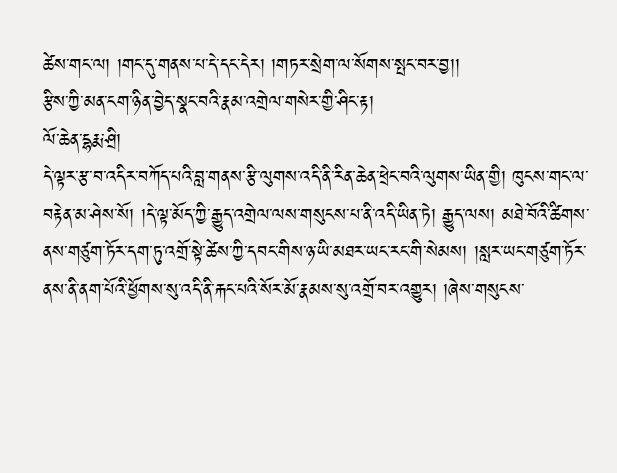ཚེས་གང་ལ། །གང་དུ་གནས་པ་དེ་དང་དེར། །གཏར་སྲེག་ལ་སོགས་སྤང་བར་བྱ།།
རྩིས་ཀྱི་མན་ངག་ཉིན་བྱེད་སྣང་བའི་རྣམ་འགྲེལ་གསེར་གྱི་ཤིང་རྟ།
ལོ་ཆེན་དྷརྨ་ཤྲི།
དེ་ལྟར་རྩ་བ་འདིར་བཀོད་པའི་བླ་གནས་རྩི་ལུགས་འདི་ནི་རིན་ཆེན་ཕྲེང་བའི་ལུགས་ཡིན་གྱི། ཁུངས་གང་ལ་བརྟེན་མ་ཤེས་སོ། །དེ་ལྟ་མོད་ཀྱི་རྒྱུད་འགྲེལ་ལས་གསུངས་པ་ནི་འདི་ཡིན་ཏེ། རྒྱུད་ལས། མཐེ་བོའི་ཚིགས་ནས་གཙུག་ཏོར་དག་ཏུ་འགྲོ་སྟེ་ཚེས་ཀྱི་དབང་གིས་ཉ་ཡི་མཐར་ཡང་རང་གི་སེམས། །སླར་ཡང་གཙུག་ཏོར་ནས་ནི་ནག་པོའི་ཕྱོགས་སུ་འདི་ནི་རྐང་པའི་སོར་མོ་རྣམས་སུ་འགྲོ་བར་འགྱུར། །ཞེས་གསུངས་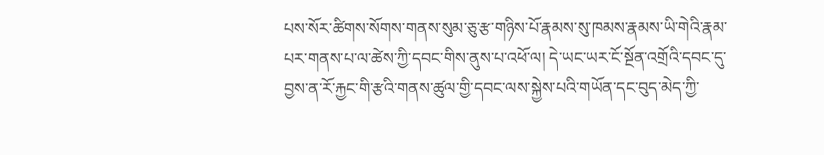པས་སོར་ཚིགས་སོགས་གནས་སུམ་ཅུ་རྩ་གཉིས་པོ་རྣམས་སུ་ཁམས་རྣམས་ཡི་གེའི་རྣམ་པར་གནས་པ་ལ་ཚེས་ཀྱི་དབང་གིས་ནུས་པ་འཕོ་ལ། དེ་ཡང་ཡར་ངོ་སྔོན་འགྲོའི་དབང་དུ་བྱས་ན་རོ་རྐྱང་གི་རྩའི་གནས་ཚུལ་གྱི་དབང་ལས་སྐྱེས་པའི་གཡོན་དང་བུད་མེད་ཀྱི་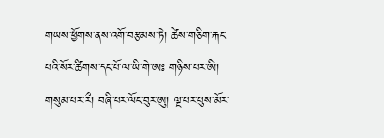གཡས་ཕྱོགས་ནས་འགོ་བརྩམས་ཏེ། ཚེས་གཅིག་རྐང་པའི་སོར་ཚིགས་དང་པོ་ལ་ཡི་གེ་ཨཿ གཉིས་པར་ཨི། གསུམ་པར་རྀ། བཞི་པར་ལོང་བུར་ཨུ། ལྔ་པར་པུས་མོར་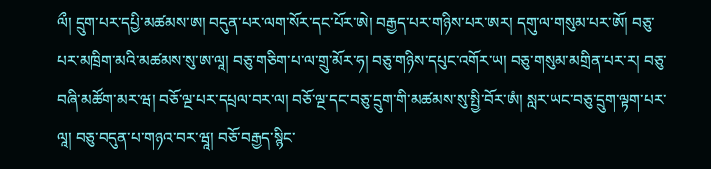ལྀ། དྲུག་པར་དཔྱི་མཚམས་ཨ། བདུན་པར་ལག་སོར་དང་པོར་ཨེ། བརྒྱད་པར་གཉིས་པར་ཨར། དགུ་ལ་གསུམ་པར་ཨོ། བཅུ་པར་མཁྲིག་མའི་མཚམས་སུ་ཨ་ལཱ། བཅུ་གཅིག་པ་ལ་གྲུ་མོར་ཧ། བཅུ་གཉིས་དཔུང་འགོར་ཡ། བཅུ་གསུམ་མགྲིན་པར་ར། བཅུ་བཞི་མཚོག་མར་ཝ། བཅོ་ལྔ་པར་དཔྲལ་བར་ལ། བཅོ་ལྔ་དང་བཅུ་དྲུག་གི་མཚམས་སུ་སྤྱི་བོར་ཨཾ། སླར་ཡང་བཅུ་དྲུག་ལྟག་པར་ལཱ། བཅུ་བདུན་པ་གཉའ་བར་ཝཱ། བཅོ་བརྒྱད་སྙིང་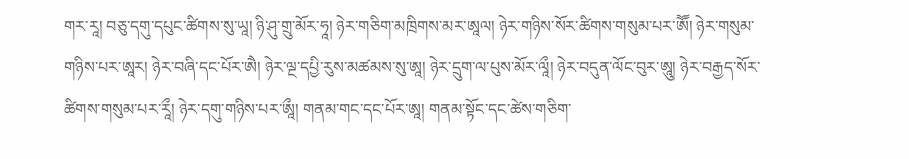གར་རཱ། བཅུ་དགུ་དཔུང་ཚིགས་སུ་ཡཱ། ཉི་ཤུ་གྲུ་མོར་ཧཱ། ཉེར་གཅིག་མཁྲིགས་མར་ཨཱལ། ཉེར་གཉིས་སོར་ཚིགས་གསུམ་པར་ཨཽ། ཉེར་གསུམ་གཉིས་པར་ཨཱར། ཉེར་བཞི་དང་པོར་ཨཻ། ཉེར་ལྔ་དཔྱི་རུས་མཚམས་སུ་ཨཱ། ཉེར་དྲུག་ལ་པུས་མོར་ལཱྀ། ཉེར་བདུན་ལོང་བུར་ཨཱུ། ཉེར་བརྒྱད་སོར་ཚིགས་གསུམ་པར་རཱྀ། ཉེར་དགུ་གཉིས་པར་ཨཱྀ། གནམ་གང་དང་པོར་ཨཱ། གནམ་སྟོང་དང་ཚེས་གཅིག་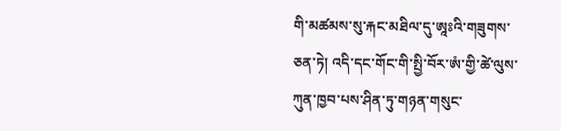གི་མཚམས་སུ་རྐང་མཐིལ་དུ་ཨཱཿའི་གཟུགས་ཅན་ཏེ། འདི་དང་གོང་གི་སྤྱི་བོར་ཨཾ་གྱི་ཚེ་ལུས་ཀུན་ཁྱབ་པས་ཤིན་ཏུ་གཉན་གསུང་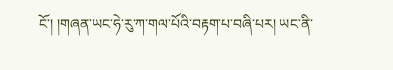ངོ་། །གཞན་ཡང་ཧེ་རུ་ཀ་གལ་པོའི་བརྟག་པ་བཞི་པར། ཡང་ནི་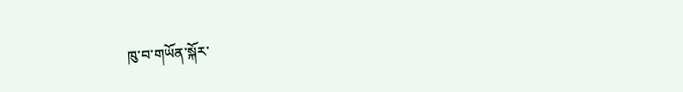ཁུ་བ་གཡོན་སྐོར་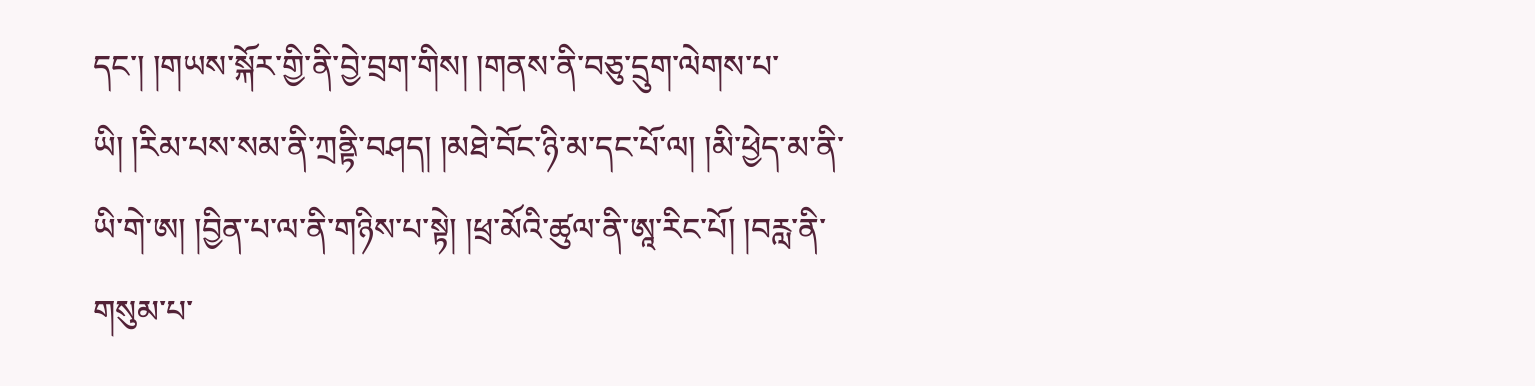དང་། །གཡས་སྐོར་གྱི་ནི་བྱེ་བྲག་གིས། །གནས་ནི་བཅུ་དྲུག་ལེགས་པ་ཡི། །རིམ་པས་སམ་ནི་ཀྲནྟི་བཤད། །མཐེ་བོང་ཉི་མ་དང་པོ་ལ། །མི་ཕྱེད་མ་ནི་ཡི་གེ་ཨ། །བྱིན་པ་ལ་ནི་གཉིས་པ་སྟེ། །ཕྲ་མོའི་ཚུལ་ནི་ཨཱ་རིང་པོ། །བརླ་ནི་གསུམ་པ་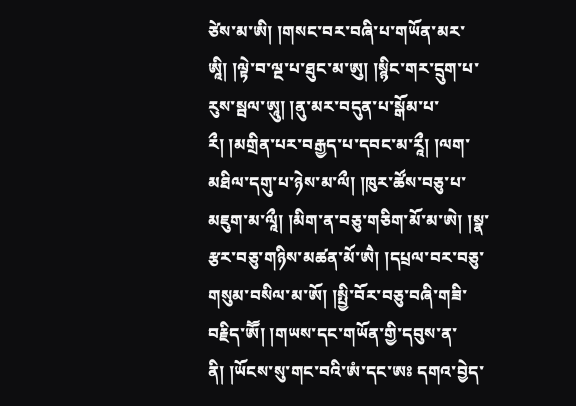ཙེས་མ་ཨི། །གསང་བར་བཞི་པ་གཡོན་མར་ཨཱི། །ལྟེ་བ་ལྔ་པ་ཐུང་མ་ཨུ། །སྙིང་གར་དྲུག་པ་རུས་སྦལ་ཨཱུ། །ནུ་མར་བདུན་པ་སྒོམ་པ་རྀ། །མགྲིན་པར་བརྒྱད་པ་དབང་མ་རཱྀ། །ལག་མཐིལ་དགུ་པ་ཉེས་མ་ལྀ། །ཁུར་ཚོས་བཅུ་པ་མཇུག་མ་ལཱྀ། །མིག་ན་བཅུ་གཅིག་མོ་མ་ཨེ། །སྣ་རྩར་བཅུ་གཉིས་མཚན་མོ་ཨཻ། །དཔྲལ་བར་བཅུ་གསུམ་བསིལ་མ་ཨོ། །སྤྱི་བོར་བཅུ་བཞི་གཟི་བརྗིད་ཨཽ། །གཡས་དང་གཡོན་གྱི་དབུས་ན་ནི། །ཡོངས་སུ་གང་བའི་ཨཾ་དང་ཨཿ དགའ་བྱེད་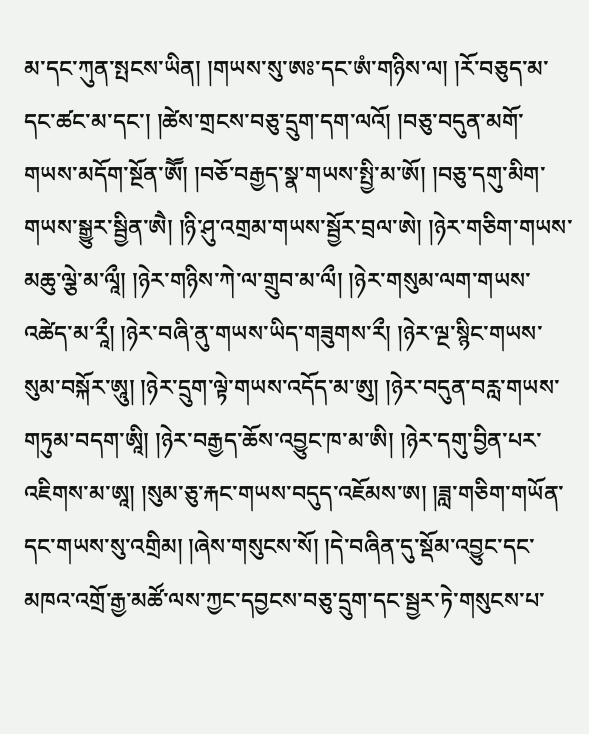མ་དང་ཀུན་སྤངས་ཡིན། །གཡས་སུ་ཨཿ་དང་ཨཾ་གཉིས་ལ། །རོ་བཅུད་མ་དང་ཚང་མ་དང་། །ཚེས་གྲངས་བཅུ་དྲུག་དག་ལའོ། །བཅུ་བདུན་མགོ་གཡས་མདོག་སྔོན་ཨཽ། །བཅོ་བརྒྱད་སྣ་གཡས་སྤྱི་མ་ཨོ། །བཅུ་དགུ་མིག་གཡས་སྒྱུར་སྦྱིན་ཨཻ། །ཉི་ཤུ་འགྲམ་གཡས་སྦྱོར་བྲལ་ཨེ། །ཉེར་གཅིག་གཡས་མཆུ་ལྕེ་མ་ལཱྀ། །ཉེར་གཉིས་ཀེ་ལ་གྲུབ་མ་ལྀ། །ཉེར་གསུམ་ལག་གཡས་འཚེད་མ་རཱྀ། །ཉེར་བཞི་ནུ་གཡས་ཡིད་གཟུགས་རྀ། །ཉེར་ལྔ་སྙིང་གཡས་སུམ་བསྐོར་ཨཱུ། །ཉེར་དྲུག་ལྟེ་གཡས་འདོད་མ་ཨུ། །ཉེར་བདུན་བརླ་གཡས་གཏུམ་བདག་ཨཱི། །ཉེར་བརྒྱད་ཆོས་འབྱུང་ཁ་མ་ཨི། །ཉེར་དགུ་བྱིན་པར་འཇིགས་མ་ཨཱ། །སུམ་ཅུ་རྐང་གཡས་བདུད་འཇོམས་ཨ། །ཟླ་གཅིག་གཡོན་དང་གཡས་སུ་འགྲིམ། །ཞེས་གསུངས་སོ། །དེ་བཞིན་དུ་སྡོམ་འབྱུང་དང་མཁའ་འགྲོ་རྒྱ་མཚོ་ལས་ཀྱང་དབྱངས་བཅུ་དྲུག་དང་སྦྱར་ཏེ་གསུངས་པ་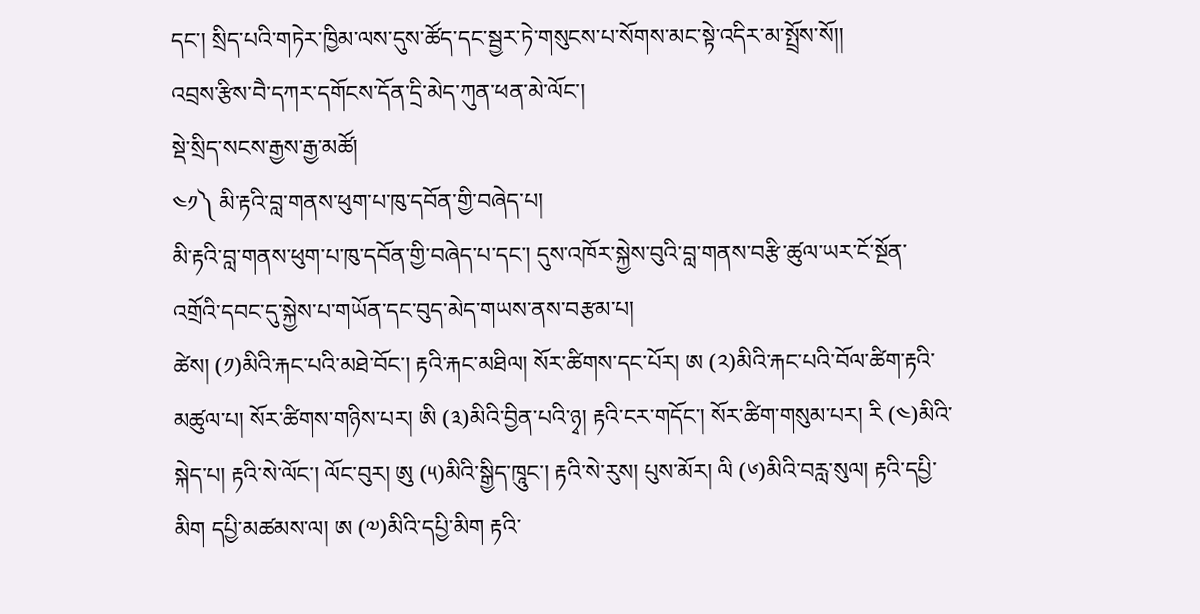དང་། སྲིད་པའི་གཏེར་ཁྱིམ་ལས་དུས་ཚོད་དང་སྦྱར་ཏེ་གསུངས་པ་སོགས་མང་སྟེ་འདིར་མ་སྤྲོས་སོ།།
འབྲས་རྩིས་བཻ་དཀར་དགོངས་དོན་དྲི་མེད་ཀུན་ཕན་མེ་ལོང་།
སྡེ་སྲིད་སངས་རྒྱས་རྒྱ་མཚོ།
༤༡༽ མི་རྟའི་བླ་གནས་ཕུག་པ་ཁུ་དབོན་གྱི་བཞེད་པ།
མི་རྟའི་བླ་གནས་ཕུག་པ་ཁུ་དབོན་གྱི་བཞེད་པ་དང་། དུས་འཁོར་སྐྱེས་བུའི་བླ་གནས་བརྩི་ཚུལ་ཡར་ངོ་སྔོན་འགྲོའི་དབང་དུ་སྐྱེས་པ་གཡོན་དང་བུད་མེད་གཡས་ནས་བརྩམ་པ།
ཚེས། (༡)མིའི་རྐང་པའི་མཐེ་བོང་། རྟའི་རྐང་མཐིལ། སོར་ཚིགས་དང་པོར། ཨ (༢)མིའི་རྐང་པའི་བོལ་ཚིག་རྟའི་མཚུལ་པ། སོར་ཚིགས་གཉིས་པར། ཨི (༣)མིའི་བྱིན་པའི་ཉྭ། རྟའི་ངར་གདོང་། སོར་ཚིག་གསུམ་པར། རི (༤)མིའི་སྐེད་པ། རྟའི་སེ་ལོང་། ལོང་བུར། ཨུ (༥)མིའི་སྒྱིད་ཁཱུང་། རྟའི་སེ་རུས། པུས་མོར། ལི (༦)མིའི་བརླ་སུལ། རྟའི་དཔྱི་མིག དཔྱི་མཚམས་ལ། ཨ (༧)མིའི་དཔྱི་མིག རྟའི་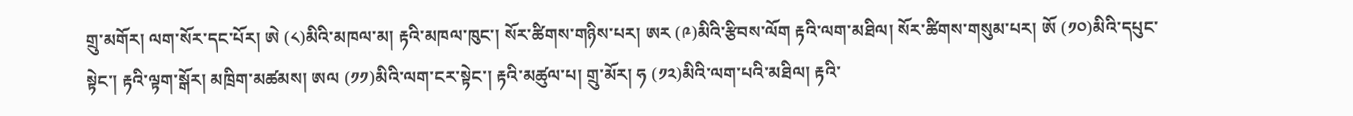གྲུ་མགོར། ལག་སོར་དང་པོར། ཨེ (༨)མིའི་མཁལ་མ། རྟའི་མཁལ་ཁུང་། སོར་ཚིགས་གཉིས་པར། ཨར (༩)མིའི་རྩིབས་ལོག རྟའི་ལག་མཐིལ། སོར་ཚིགས་གསུམ་པར། ཨོ (༡༠)མིའི་དཔུང་སྟེང་། རྟའི་ལྟག་སྒོར། མཁྲིག་མཚམས། ཨལ (༡༡)མིའི་ལག་ངར་སྟེང་། རྟའི་མཚུལ་པ། གྲུ་མོར། ཧ (༡༢)མིའི་ལག་པའི་མཐིལ། རྟའི་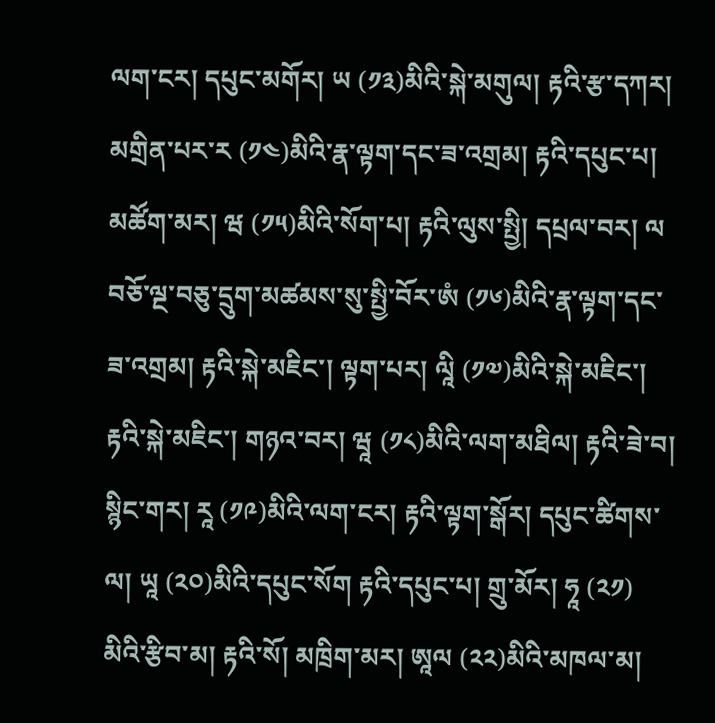ལག་ངར། དཔུང་མགོར། ཡ (༡༣)མིའི་སྐེ་མགུལ། རྟའི་རྩ་དཀར། མགྲིན་པར་ར (༡༤)མིའི་རྣ་ལྟག་དང་ཟ་འགྲམ། རྟའི་དཔུང་པ། མཚོག་མར། ཝ (༡༥)མིའི་སོག་པ། རྟའི་ལུས་སྤྱི། དཔྲལ་བར། ལ བཅོ་ལྔ་བཅུ་དྲུག་མཚམས་སུ་སྤྱི་བོར་ཨཾ (༡༦)མིའི་རྣ་ལྟག་དང་ཟ་འགྲམ། རྟའི་སྐེ་མཇིང་། ལྟག་པར། ལཱི (༡༧)མིའི་སྐེ་མཇིང་། རྟའི་སྐེ་མཇིང་། གཉའ་བར། ཝཱ (༡༨)མིའི་ལག་མཐིལ། རྟའི་ཟེ་བ། སྙིང་གར། རཱ (༡༩)མིའི་ལག་ངར། རྟའི་ལྟག་སྒོར། དཔུང་ཚིགས་ལ། ཡཱ (༢༠)མིའི་དཔུང་སོག རྟའི་དཔུང་པ། གྲུ་མོར། ཧཱ (༢༡) མིའི་རྩིབ་མ། རྟའི་སོ། མཁྲིག་མར། ཨཱལ (༢༢)མིའི་མཁལ་མ།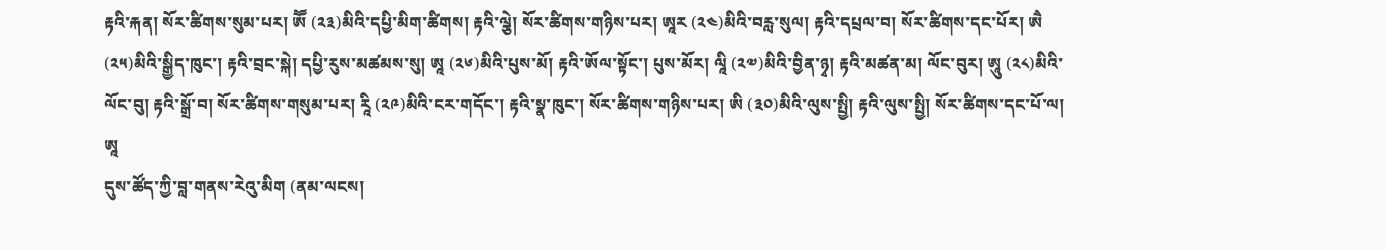རྟའི་རྐན། སོར་ཚིགས་སུམ་པར། ཨཽ (༢༣)མིའི་དཔྱི་མིག་ཚིགས། རྟའི་ལྕེ། སོར་ཚིགས་གཉིས་པར། ཨཱར (༢༤)མིའི་བརླ་སུལ། རྟའི་དཔྲལ་བ། སོར་ཚིགས་དང་པོར། ཨཻ (༢༥)མིའི་སྒྱིད་ཁུང་། རྟའི་བྲང་སྐེ། དཔྱི་རུས་མཚམས་སུ། ཨཱ (༢༦)མིའི་པུས་མོ། རྟའི་ཨོལ་སྟོང་། པུས་མོར། ལཱི (༢༧)མིའི་བྱིན་ཉྭ། རྟའི་མཚན་མ། ལོང་བུར། ཨཱུ (༢༨)མིའི་ལོང་བུ། རྟའི་སྒྲོ་བ། སོར་ཚིགས་གསུམ་པར། རཱི (༢༩)མིའི་ངར་གདོང་། རྟའི་སྣ་ཁུང་། སོར་ཚིགས་གཉིས་པར། ཨི (༣༠)མིའི་ལུས་སྤྱི། རྟའི་ལུས་སྤྱི། སོར་ཚིགས་དང་པོ་ལ། ཨཱ
དུས་ཚོད་ཀྱི་བླ་གནས་རེའུ་མིག (ནམ་ལངས།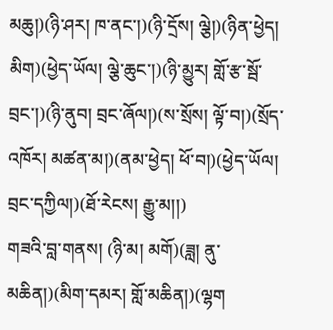མཆུ།)(ཉི་ཤར། ཁ་ནང་།)(ཉི་དྲོས། ལྕེ།)(ཉིན་ཕྱེད། མིག)(ཕྱེད་ཡོལ། ལྕེ་ཆུང་།)(ཉི་མྱུར། གློ་རྩ་སྦོ་བྲང་།)(ཉི་ནུབ། བྲང་ཞོལ།)(ས་སྲོས། ལྟོ་བ།)(སྲོད་འཁོར། མཚན་མ།)(ནམ་ཕྱེད། ཕོ་བ།)(ཕྱེད་ཡོལ། བྲང་དཀྱིལ།)(ཐོ་རེངས། རྒྱུ་མ།།)
གཟའི་བླ་གནས། (ཉི་མ། མགོ)(ཟླ། ནུ་མཆིན།)(མིག་དམར། གློ་མཆིན།)(ལྷག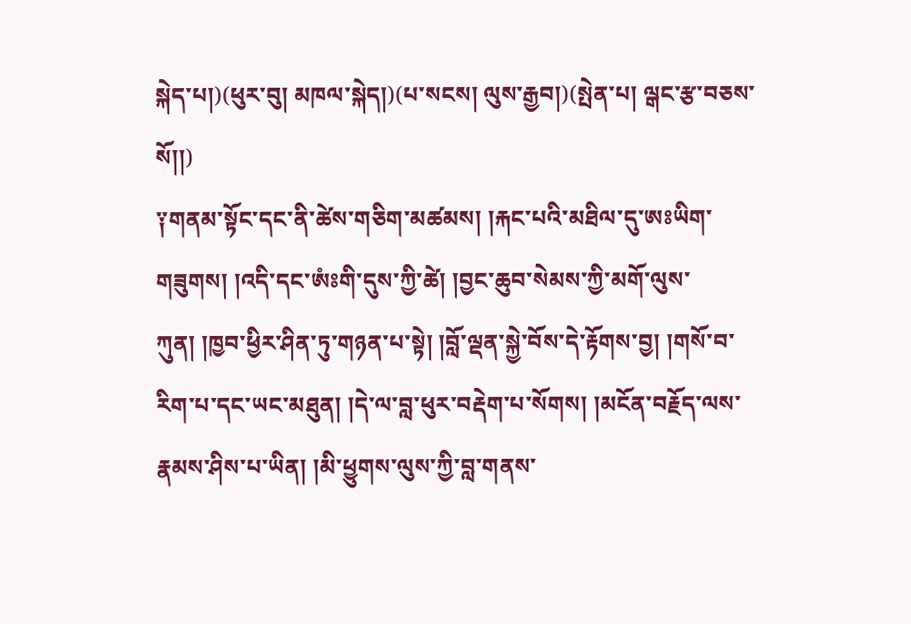སྐེད་པ།)(ཕུར་བུ། མཁལ་སྐེད།)(པ་སངས། ལུས་རྒྱབ།)(སྤེན་པ། ལྒང་རྩ་བཅས་སོ།།)
༑གནམ་སྟོང་དང་ནི་ཚེས་གཅིག་མཚམས། །རྐང་པའི་མཐིལ་དུ་ཨཿཡིག་གཟུགས། །འདི་དང་ཨཾཿགི་དུས་ཀྱི་ཚེ། །བྱང་ཆུབ་སེམས་ཀྱི་མགོ་ལུས་ཀུན། །ཁྱབ་ཕྱིར་ཤིན་ཏུ་གཉན་པ་སྟེ། །བློ་ལྡན་སྐྱེ་བོས་དེ་རྟོགས་བྱ། །གསོ་བ་རིག་པ་དང་ཡང་མཐུན། །དེ་ལ་བླ་ཕུར་བརྡེག་པ་སོགས། །མངོན་བརྗོད་ལས་རྣམས་ཤིས་པ་ཡིན། །མི་ཕྱུགས་ལུས་ཀྱི་བླ་གནས་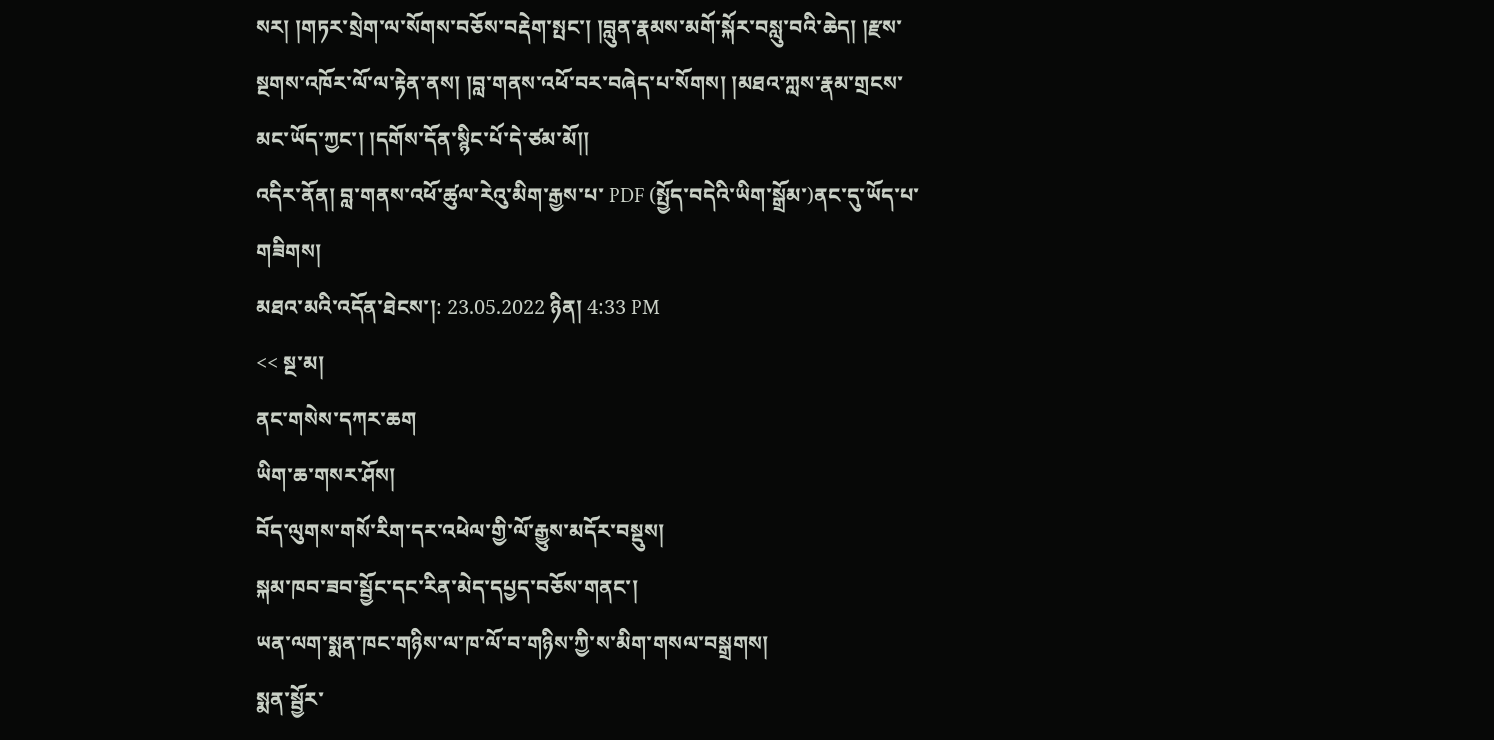སར། །གཏར་སྲེག་ལ་སོགས་བཅོས་བརྡེག་སྤང་། །བླུན་རྣམས་མགོ་སྐོར་བསླུ་བའི་ཆེད། །རྫས་སྔགས་འཁོར་ལོ་ལ་རྟེན་ནས། །བླ་གནས་འཕོ་བར་བཞེད་པ་སོགས། །མཐའ་ཀླས་རྣམ་གྲངས་མང་ཡོད་ཀྱང་། །དགོས་དོན་སྙིང་པོ་དེ་ཙམ་མོ།།
འདིར་ནོན། བླ་གནས་འཕོ་ཚུལ་རེའུ་མིག་རྒྱས་པ་ PDF (སྤྱོད་བདེའི་ཡིག་སྒྲོམ་)ནང་དུ་ཡོད་པ་གཟིགས།
མཐའ་མའི་འདོན་ཐེངས་།: 23.05.2022 ཉིན། 4:33 PM
<< སྔ་མ།
ནང་གསེས་དཀར་ཆག
ཡིག་ཆ་གསར་ཤོས།
བོད་ལུགས་གསོ་རིག་དར་འཕེལ་གྱི་ལོ་རྒྱུས་མདོར་བསྡུས།
སྐམ་ཁབ་ཟབ་སྦྱོང་དང་རིན་མེད་དཔྱད་བཅོས་གནང་།
ཡན་ལག་སྨན་ཁང་གཉིས་ལ་ཁ་ལོ་བ་གཉིས་ཀྱི་ས་མིག་གསལ་བསྒྲགས།
སྨན་སྦྱོར་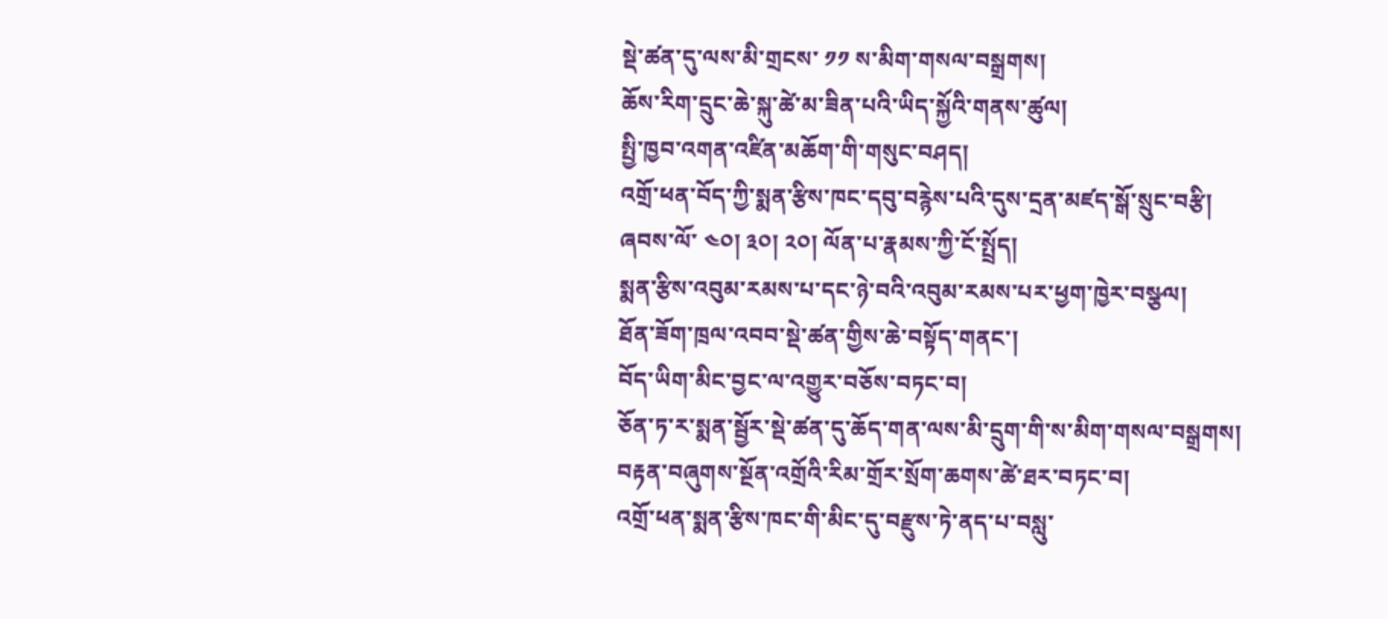སྡེ་ཚན་དུ་ལས་མི་གྲངས་ ༡༡ ས་མིག་གསལ་བསྒྲགས།
ཆོས་རིག་དྲུང་ཆེ་སྐུ་ཚེ་མ་ཟིན་པའི་ཡིད་སྐྱོའི་གནས་ཚུལ།
སྤྱི་ཁྱབ་འགན་འཛིན་མཆོག་གི་གསུང་བཤད།
འགྲོ་ཕན་བོད་ཀྱི་སྨན་རྩིས་ཁང་དབུ་བརྙེས་པའི་དུས་དྲན་མཛད་སྒོ་སྲུང་བརྩི།
ཞབས་ལོ་ ༤༠། ༣༠། ༢༠། ལོན་པ་རྣམས་ཀྱི་ངོ་སྤྲོད།
སྨན་རྩིས་འབུམ་རམས་པ་དང་ཉེ་བའི་འབུམ་རམས་པར་ཕྱག་ཁྱེར་བསྩལ།
ཐོན་ཟོག་ཁྲལ་འབབ་སྡེ་ཚན་གྱིས་ཆེ་བསྟོད་གནང་།
བོད་ཡིག་མིང་བྱང་ལ་འགྱུར་བཅོས་བཏང་བ།
ཅོན་ཏ་ར་སྨན་སྦྱོར་སྡེ་ཚན་དུ་ཆོད་གན་ལས་མི་དྲུག་གི་ས་མིག་གསལ་བསྒྲགས།
བརྟན་བཞུགས་སྔོན་འགྲོའི་རིམ་གྲོར་སྲོག་ཆགས་ཚེ་ཐར་བཏང་བ།
འགྲོ་ཕན་སྨན་རྩིས་ཁང་གི་མིང་དུ་བརྫུས་ཏེ་ནད་པ་བསླུ་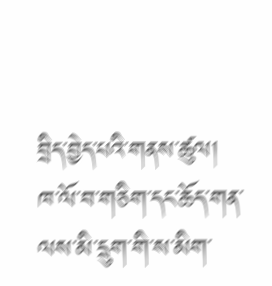བྲིད་བྱེད་པའི་གནས་ཚུལ།
ཁ་ལོ་བ་གཅིག་དང་ཆོད་གན་ལས་མི་དྲུག་གི་ས་མིག་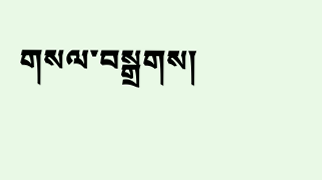གསལ་བསྒྲགས།